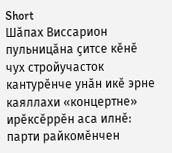Short
Шӑпах Виссарион пульницӑна ҫитсе кӗнӗ чух стройучасток кантурӗнче унӑн икӗ эрне каяллахи «концертне» ирӗксӗррӗн аса илнӗ: парти райкомӗнчен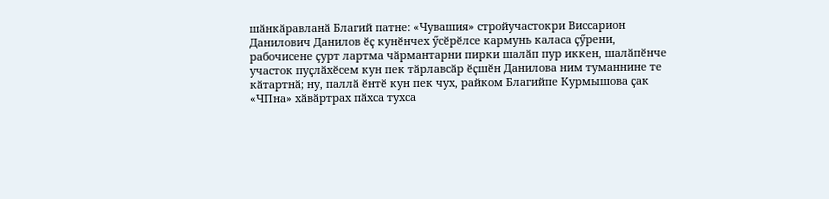шӑнкӑравланӑ Благий патне: «Чувашия» стройучастокри Виссарион Данилович Данилов ӗҫ кунӗнчех ӳсӗрӗлсе кармунь каласа ҫӳрени, рабочисене ҫурт лартма чӑрмантарни пирки шалӑп пур иккен, шалӑпӗнче участок пуҫлӑхӗсем кун пек тӑрлавсӑр ӗҫшӗн Данилова ним туманнине те кӑтартнӑ; ну, паллӑ ӗнтӗ кун пек чух, райком Благийпе Курмышова ҫак «ЧПна» хӑвӑртрах пӑхса тухса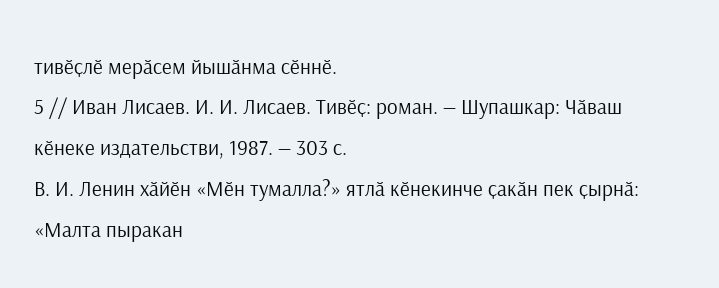тивӗҫлӗ мерӑсем йышӑнма сӗннӗ.
5 // Иван Лисаев. И. И. Лисаев. Тивӗҫ: роман. — Шупашкар: Чӑваш кӗнеке издательстви, 1987. — 303 с.
В. И. Ленин хӑйӗн «Мӗн тумалла?» ятлӑ кӗнекинче ҫакӑн пек ҫырнӑ: «Малта пыракан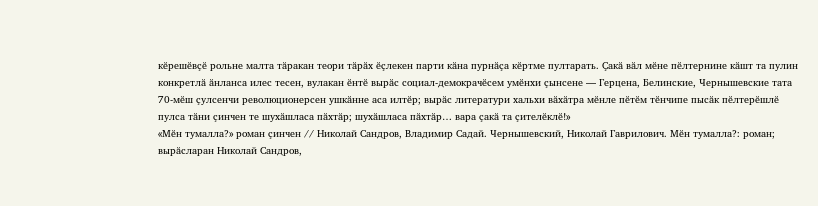кӗрешӗвҫӗ рольне малта тӑракан теори тӑрӑх ӗҫлекен парти кӑна пурнӑҫа кӗртме пултарать. Ҫакӑ вӑл мӗне пӗлтернине кӑшт та пулин конкретлӑ ӑнланса илес тесен, вулакан ӗнтӗ вырӑс социал-демокрачӗсем умӗнхи ҫынсене — Герцена, Белинские, Чернышевские тата 70-мӗш ҫулсенчи революционерсен ушкӑнне аса илтӗр; вырӑс литератури хальхи вӑхӑтра мӗнле пӗтӗм тӗнчипе пысӑк пӗлтерӗшлӗ пулса тӑни ҫинчен те шухӑшласа пӑхтӑр; шухӑшласа пӑхтӑр… вара ҫакӑ та ҫителӗклӗ!»
«Мӗн тумалла?» роман ҫинчен // Николай Сандров, Владимир Садай. Чернышевский, Николай Гаврилович. Мӗн тумалла?: роман; вырӑсларан Николай Сандров,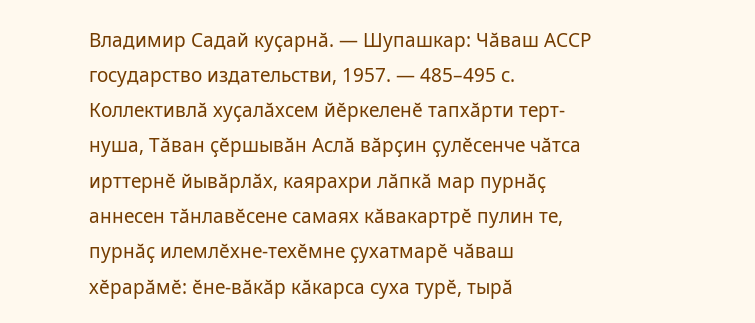Владимир Садай куҫарнӑ. — Шупашкар: Чӑваш АССР государство издательстви, 1957. — 485–495 с.
Коллективлӑ хуҫалӑхсем йӗркеленӗ тапхӑрти терт-нуша, Тӑван ҫӗршывӑн Аслӑ вӑрҫин ҫулӗсенче чӑтса ирттернӗ йывӑрлӑх, каярахри лӑпкӑ мар пурнӑҫ аннесен тӑнлавӗсене самаях кӑвакартрӗ пулин те, пурнӑҫ илемлӗхне-техӗмне ҫухатмарӗ чӑваш хӗрарӑмӗ: ӗне-вӑкӑр кӑкарса суха турӗ, тырӑ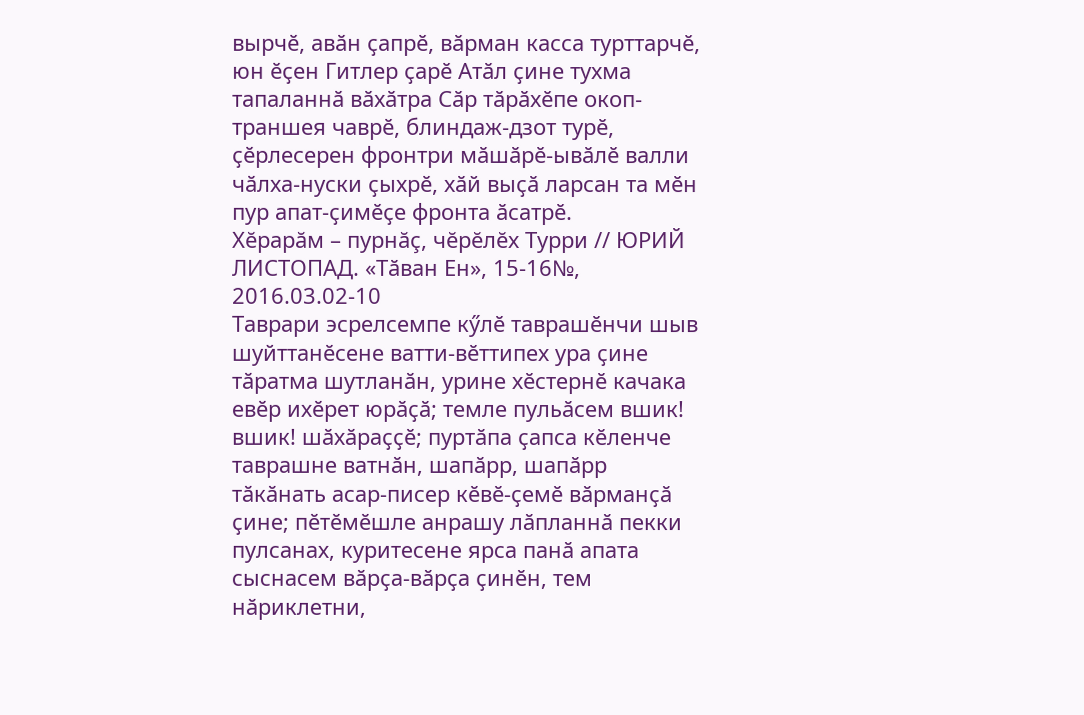вырчӗ, авӑн ҫапрӗ, вӑрман касса турттарчӗ, юн ӗҫен Гитлер ҫарӗ Атӑл ҫине тухма тапаланнӑ вӑхӑтра Сӑр тӑрӑхӗпе окоп-траншея чаврӗ, блиндаж-дзот турӗ, ҫӗрлесерен фронтри мӑшӑрӗ-ывӑлӗ валли чӑлха-нуски ҫыхрӗ, хӑй выҫӑ ларсан та мӗн пур апат-ҫимӗҫе фронта ӑсатрӗ.
Хĕрарăм – пурнăç, чĕрĕлĕх Турри // ЮРИЙ ЛИСТОПАД. «Тӑван Ен», 15-16№, 2016.03.02-10
Таврари эсрелсемпе кӳлӗ таврашӗнчи шыв шуйттанӗсене ватти-вӗттипех ура ҫине тӑратма шутланӑн, урине хӗстернӗ качака евӗр ихӗрет юрӑҫӑ; темле пульӑсем вшик! вшик! шӑхӑраҫҫӗ; пуртӑпа ҫапса кӗленче таврашне ватнӑн, шапӑрр, шапӑрр тӑкӑнать асар-писер кӗвӗ-ҫемӗ вӑрманҫӑ ҫине; пӗтӗмӗшле анрашу лӑпланнӑ пекки пулсанах, куритесене ярса панӑ апата сыснасем вӑрҫа-вӑрҫа ҫинӗн, тем нӑриклетни,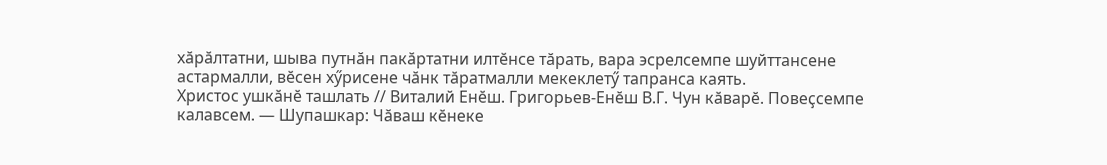хӑрӑлтатни, шыва путнӑн пакӑртатни илтӗнсе тӑрать, вара эсрелсемпе шуйттансене астармалли, вӗсен хӳрисене чӑнк тӑратмалли мекеклетӳ тапранса каять.
Христос ушкӑнӗ ташлать // Виталий Енӗш. Григорьев-Енӗш В.Г. Чун кӑварӗ. Повеҫсемпе калавсем. — Шупашкар: Чӑваш кӗнеке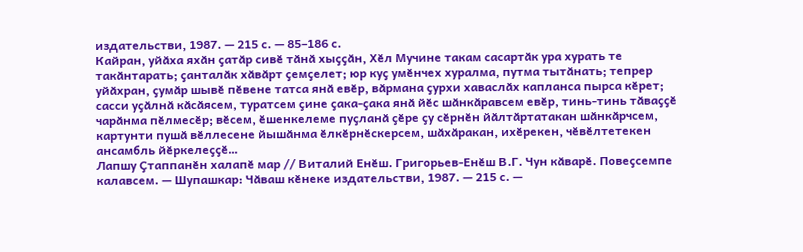издательстви, 1987. — 215 с. — 85–186 с.
Кайран, уйӑха яхӑн ҫатӑр сивӗ тӑнӑ хыҫҫӑн, Хӗл Мучине такам сасартӑк ура хурать те такӑнтарать; ҫанталӑк хӑвӑрт ҫемҫелет; юр куҫ умӗнчех хуралма, путма тытӑнать; тепрер уйӑхран, ҫумӑр шывӗ пӗвене татса янӑ евӗр, вӑрмана ҫурхи хаваслӑх капланса пырса кӗрет; сасси уҫӑлнӑ кӑсӑясем, туратсем ҫине ҫака-ҫака янӑ йӗс шӑнкӑравсем евӗр, тинь-тинь тӑваҫҫӗ чарӑнма пӗлмесӗр; вӗсем, ӗшенкелеме пуҫланӑ ҫӗре ҫу сӗрнӗн йӑлтӑртатакан шӑнкӑрчсем, картунти пушӑ вӗллесене йышӑнма ӗлкӗрнӗскерсем, шӑхӑракан, ихӗрекен, чӗвӗлтетекен ансамбль йӗркелеҫҫӗ…
Лапшу Ҫтаппанӗн халапӗ мар // Виталий Енӗш. Григорьев-Енӗш В.Г. Чун кӑварӗ. Повеҫсемпе калавсем. — Шупашкар: Чӑваш кӗнеке издательстви, 1987. — 215 с. —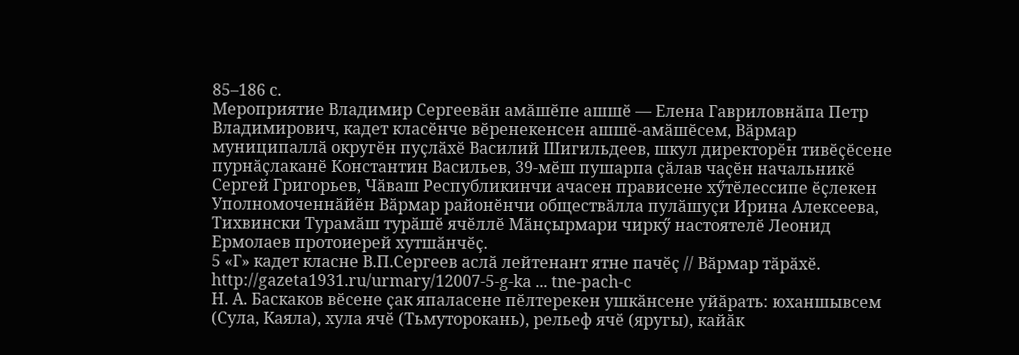85–186 с.
Мероприятие Владимир Сергеевӑн амӑшӗпе ашшӗ — Елена Гавриловнӑпа Петр Владимирович, кадет класӗнче вӗренекенсен ашшӗ-амӑшӗсем, Вӑрмар муниципаллӑ округӗн пуҫлӑхӗ Василий Шигильдеев, шкул директорӗн тивӗҫӗсене пурнӑҫлаканӗ Константин Васильев, 39-мӗш пушарпа ҫӑлав чаҫӗн начальникӗ Сергей Григорьев, Чӑваш Республикинчи ачасен прависене хӳтӗлессипе ӗҫлекен Уполномоченнӑйӗн Вӑрмар районӗнчи обществӑлла пулӑшуҫи Ирина Алексеева, Тихвински Турамӑш турӑшӗ ячӗллӗ Мӑнҫырмари чиркӳ настоятелӗ Леонид Ермолаев протоиерей хутшӑнчӗҫ.
5 «Г» кадет класне В.П.Сергеев аслӑ лейтенант ятне пачӗҫ // Вӑрмар тӑрӑхӗ. http://gazeta1931.ru/urmary/12007-5-g-ka ... tne-pach-c
Н. А. Баскаков вӗсене ҫак япаласене пӗлтерекен ушкӑнсене уйӑрать: юханшывсем (Сула, Каяла), хула ячӗ (Тьмуторокань), рельеф ячӗ (яругы), кайӑк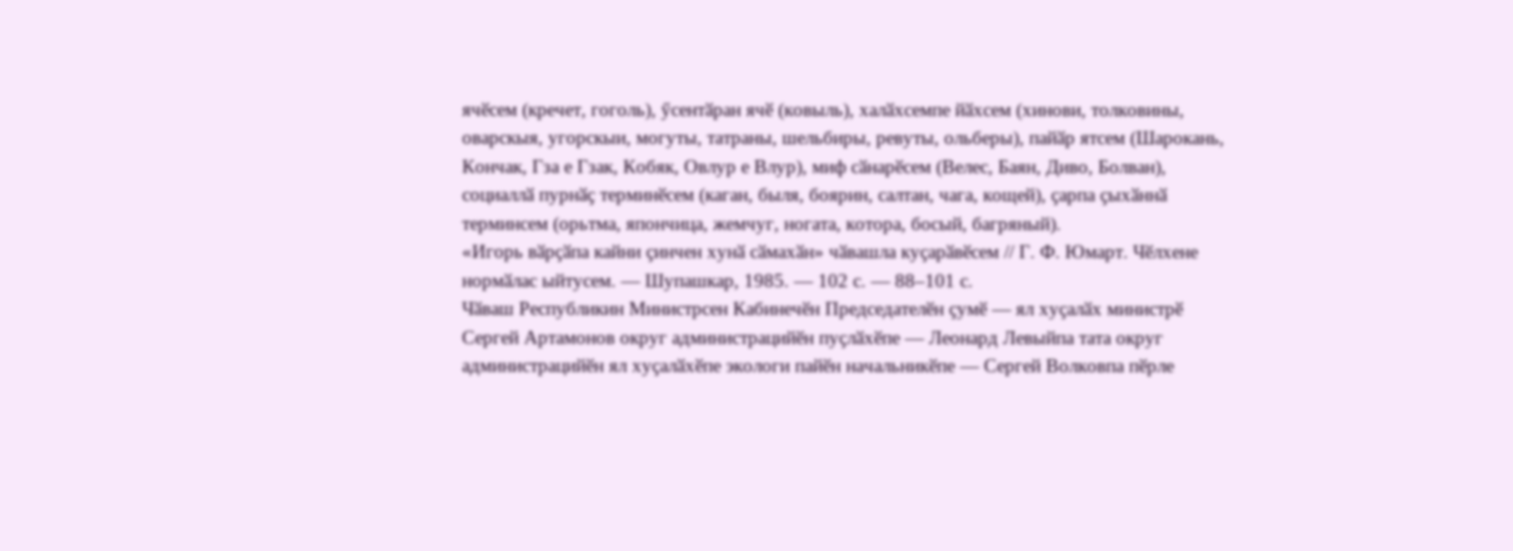ячӗсем (кречет, гоголь), ӳсентӑран ячӗ (ковыль), халӑхсемпе йӑхсем (хинови, толковины, оварскыя, угорскыи, могуты, татраны, шельбиры, ревуты, ольберы), пайӑр ятсем (Шарокань, Кончак, Гза е Гзак, Кобяк, Овлур е Влур), миф сӑнарӗсем (Велес, Баян, Диво, Болван), социаллӑ пурнӑҫ терминӗсем (каган, быля, боярин, салтан, чага, кощей), ҫарпа ҫыхӑннӑ терминсем (орьтма, япончица, жемчуг, ногата, котора, босый, багряный).
«Игорь вӑрҫӑпа кайни ҫинчен хунӑ сӑмахӑн» чӑвашла куҫарӑвӗсем // Г. Ф. Юмарт. Чӗлхене нормӑлас ыйтусем. — Шупашкар, 1985. — 102 с. — 88–101 с.
Чӑваш Республикин Министрсен Кабинечӗн Председателӗн ҫумӗ — ял хуҫалӑх министрӗ Сергей Артамонов округ администрацийӗн пуҫлӑхӗпе — Леонард Левыйпа тата округ администрацийӗн ял хуҫалӑхӗпе экологи пайӗн начальникӗпе — Сергей Волковпа пӗрле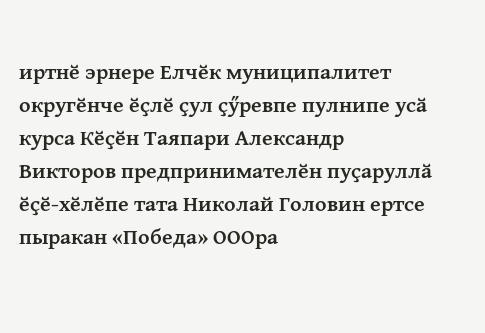иртнӗ эрнере Елчӗк муниципалитет округӗнче ӗҫлӗ ҫул ҫӳревпе пулнипе усӑ курса Кӗҫӗн Таяпари Александр Викторов предпринимателӗн пуҫаруллӑ ӗҫӗ-хӗлӗпе тата Николай Головин ертсе пыракан «Победа» ОООра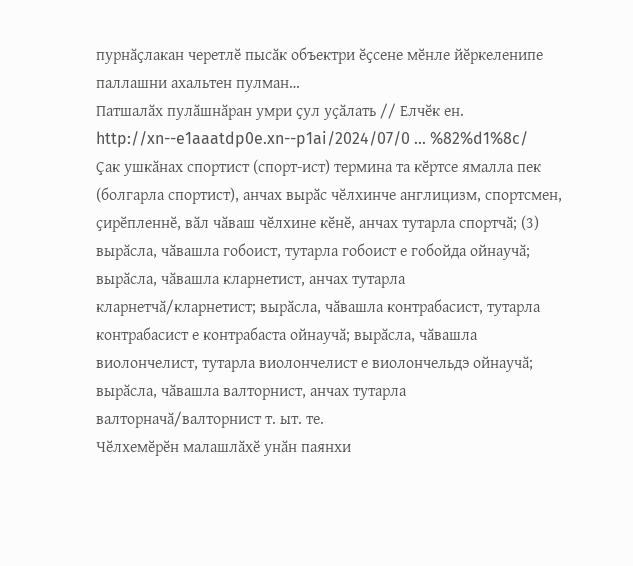пурнӑҫлакан черетлӗ пысӑк объектри ӗҫсене мӗнле йӗркеленипе паллашни ахальтен пулман…
Патшалӑх пулӑшнӑран умри ҫул уҫӑлать // Елчӗк ен. http://xn--e1aaatdp0e.xn--p1ai/2024/07/0 ... %82%d1%8c/
Ҫак ушкӑнах спортист (спорт-ист) термина та кӗртсе ямалла пек (болгарла спортист), анчах вырӑс чӗлхинче англицизм, спортсмен, ҫирӗпленнӗ, вӑл чӑваш чӗлхине кӗнӗ, анчах тутарла спортчӑ; (3) вырӑсла, чӑвашла гобоист, тутарла гобоист е гобойда ойнаучӑ; вырӑсла, чӑвашла кларнетист, анчах тутарла кларнетчӑ/кларнетист; вырӑсла, чӑвашла контрабасист, тутарла контрабасист е контрабаста ойнаучӑ; вырӑсла, чӑвашла виолончелист, тутарла виолончелист е виолончельдэ ойнаучӑ; вырӑсла, чӑвашла валторнист, анчах тутарла валторначӑ/валторнист т. ыт. те.
Чӗлхемӗрӗн малашлӑхӗ унӑн паянхи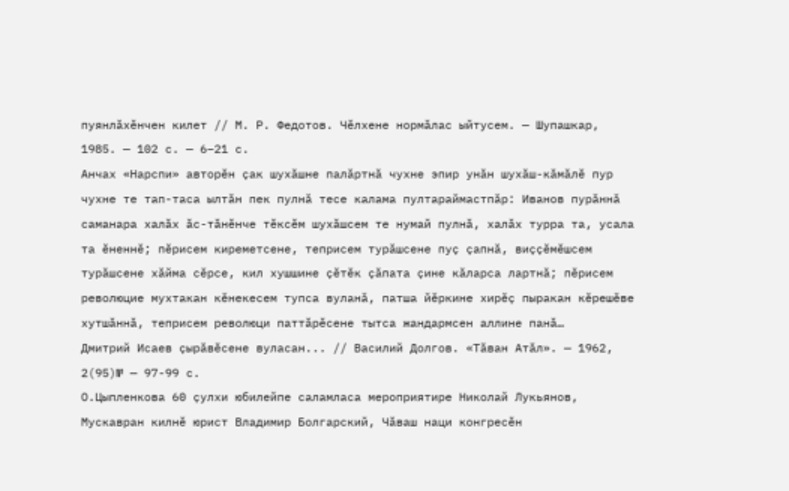пуянлӑхӗнчен килет // М. Р. Федотов. Чӗлхене нормӑлас ыйтусем. — Шупашкар, 1985. — 102 с. — 6–21 с.
Анчах «Нарспи» авторӗн ҫак шухӑшне палӑртнӑ чухне эпир унӑн шухӑш-кӑмӑлӗ пур чухне те тап-таса ылтӑн пек пулнӑ тесе калама пултараймастпӑр: Иванов пурӑннӑ саманара халӑх ӑс-тӑнӗнче тӗксӗм шухӑшсем те нумай пулнӑ, халӑх турра та, усала та ӗненнӗ; пӗрисем киреметсене, теприсем турӑшсене пуҫ ҫапнӑ, виҫҫӗмӗшсем турӑшсене хӑйма сӗрсе, кил хушшине ҫӗтӗк ҫӑпата ҫине кӑларса лартнӑ; пӗрисем революцие мухтакан кӗнекесем тупса вуланӑ, патша йӗркине хирӗҫ пыракан кӗрешӗве хутшӑннӑ, теприсем революци паттӑрӗсене тытса жандармсен аллине панӑ…
Дмитрий Исаев ҫырӑвӗсене вуласан... // Василий Долгов. «Тӑван Атӑл». — 1962, 2(95)№ — 97-99 с.
О.Цыпленкова 60 ҫулхи юбилейпе саламласа мероприятире Николай Лукьянов, Мускавран килнӗ юрист Владимир Болгарский, Чӑваш наци конгресӗн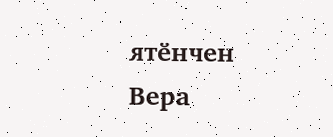ятӗнчен Вера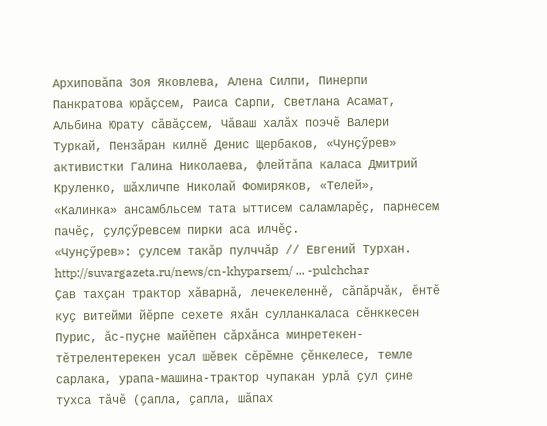Архиповӑпа Зоя Яковлева, Алена Силпи, Пинерпи Панкратова юрӑҫсем, Раиса Сарпи, Светлана Асамат, Альбина Юрату сӑвӑҫсем, Чӑваш халӑх поэчӗ Валери Туркай, Пензӑран килнӗ Денис Щербаков, «Чунҫӳрев» активистки Галина Николаева, флейтӑпа каласа Дмитрий Круленко, шӑхличпе Николай Фомиряков, «Телей», «Калинка» ансамбльсем тата ыттисем саламларӗҫ, парнесем пачӗҫ, ҫулҫӳревсем пирки аса илчӗҫ.
«Чунҫӳрев»: ҫулсем такӑр пулччӑр // Евгений Турхан. http://suvargazeta.ru/news/cn-khyparsem/ ... -pulchchar
Ҫав тахҫан трактор хӑварнӑ, лечекеленнӗ, сӑпӑрчӑк, ӗнтӗ куҫ витейми йӗрпе сехете яхӑн сулланкаласа сӗнккесен Пурис, ӑс-пуҫне майӗпен сӑрхӑнса минретекен-тӗтрелентерекен усал шӗвек сӗрӗмне ҫӗнкелесе, темле сарлака, урапа-машина-трактор чупакан урлӑ ҫул ҫине тухса тӑчӗ (ҫапла, ҫапла, шӑпах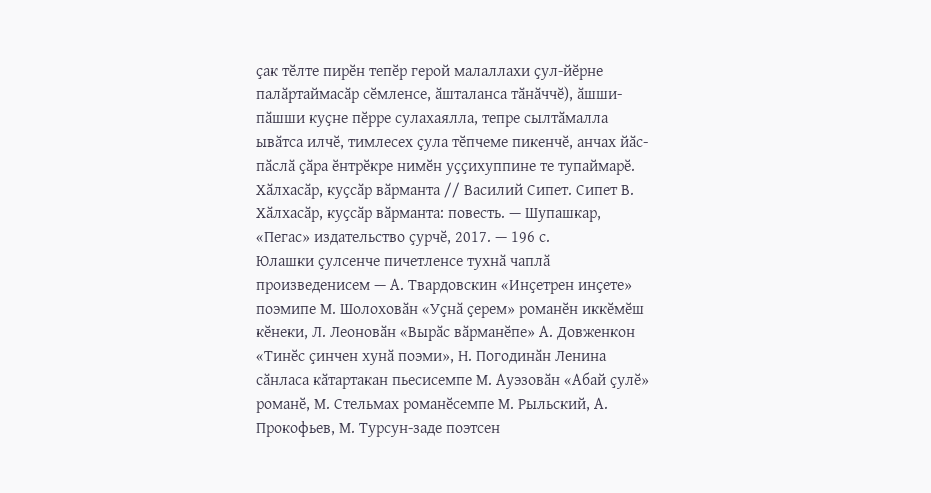ҫак тӗлте пирӗн тепӗр герой малаллахи ҫул-йӗрне палӑртаймасӑр сӗмленсе, ӑшталанса тӑнӑччӗ), ӑшши-пӑшши куҫне пӗрре сулахаялла, тепре сылтӑмалла ывӑтса илчӗ, тимлесех ҫула тӗпчеме пикенчӗ, анчах йӑс-пӑслӑ ҫӑра ӗнтрӗкре нимӗн уҫҫихуппине те тупаймарӗ.
Хӑлхасӑр, куҫсӑр вӑрманта // Василий Сипет. Сипет В. Хӑлхасӑр, куҫсӑр вӑрманта: повесть. — Шупашкар, «Пегас» издательство ҫурчӗ, 2017. — 196 с.
Юлашки ҫулсенче пичетленсе тухнӑ чаплӑ произведенисем — А. Твардовскин «Инҫетрен инҫете» поэмипе М. Шолоховӑн «Уҫнӑ ҫерем» романӗн иккӗмӗш кӗнеки, Л. Леоновӑн «Вырӑс вӑрманӗпе» А. Довженкон «Тинӗс ҫинчен хунӑ поэми», Н. Погодинӑн Ленина сӑнласа кӑтартакан пьесисемпе М. Ауэзовӑн «Абай ҫулӗ» романӗ, М. Стельмах романӗсемпе М. Рыльский, А. Прокофьев, М. Турсун-заде поэтсен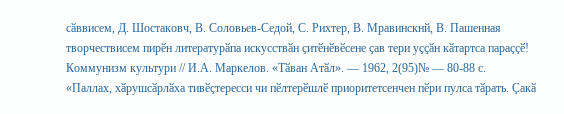сӑввисем, Д. Шостаковч, В. Соловьев-Седой, С. Рихтер, В. Мравинскнй, В. Пашенная творчествисем пирӗн литературӑпа искусствӑн ҫитӗнӗвӗсене ҫав тери уҫҫӑн кӑтартса параҫҫӗ!
Коммунизм культури // И.А. Маркелов. «Тӑван Атӑл». — 1962, 2(95)№ — 80-88 с.
«Паллах, хӑрушсӑрлӑха тивӗҫтересси чи пӗлтерӗшлӗ приоритетсенчен пӗри пулса тӑрать. Ҫакӑ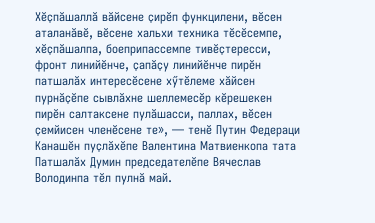Хӗҫпӑшаллӑ вӑйсене ҫирӗп функцилени, вӗсен аталанӑвӗ, вӗсене хальхи техника тӗсӗсемпе, хӗҫпӑшалпа, боеприпассемпе тивӗҫтересси, фронт линийӗнче, ҫапӑҫу линийӗнче пирӗн патшалӑх интересӗсене хӳтӗлеме хӑйсен пурнӑҫӗпе сывлӑхне шеллемесӗр кӗрешекен пирӗн салтаксене пулӑшасси, паллах, вӗсен ҫемйисен членӗсене те», — тенӗ Путин Федераци Канашӗн пуҫлӑхӗпе Валентина Матвиенкопа тата Патшалӑх Думин председателӗпе Вячеслав Володинпа тӗл пулнӑ май.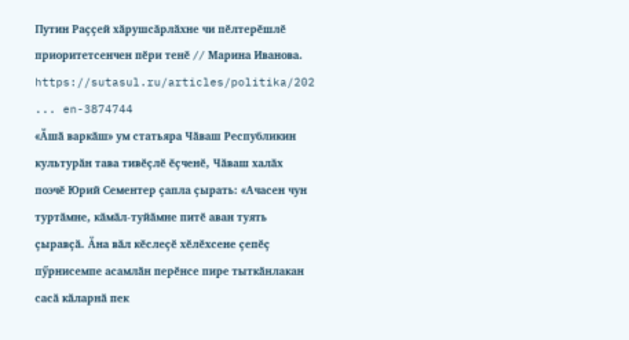Путин Раҫҫей хӑрушсӑрлӑхне чи пӗлтерӗшлӗ приоритетсенчен пӗри тенӗ // Марина Иванова. https://sutasul.ru/articles/politika/202 ... en-3874744
«Ӑшӑ варкӑш» ум статьяра Чӑваш Республикин культурӑн тава тивӗҫлӗ ӗҫченӗ, Чӑваш халӑх поэчӗ Юрий Сементер ҫапла ҫырать: «Ачасен чун туртӑмне, кӑмӑл-туйӑмне питӗ аван туять ҫыравҫӑ. Ӑна вӑл кӗслеҫӗ хӗлӗхсене ҫепӗҫ пӳрнисемпе асамлӑн перӗнсе пире тыткӑнлакан сасӑ кӑларнӑ пек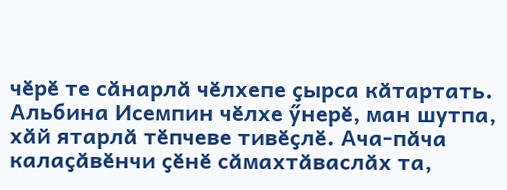чӗрӗ те сӑнарлӑ чӗлхепе ҫырса кӑтартать. Альбина Исемпин чӗлхе ӳнерӗ, ман шутпа, хӑй ятарлӑ тӗпчеве тивӗҫлӗ. Ача-пӑча калаҫӑвӗнчи ҫӗнӗ сӑмахтӑваслӑх та,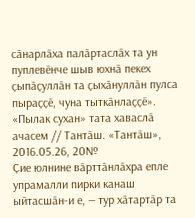сӑнарлӑха палӑртаслӑх та ун пуплевӗнче шыв юхнӑ пекех ҫыпӑҫуллӑн та ҫыхӑнуллӑн пулса пыраҫҫӗ, чуна тыткӑнлаҫҫӗ».
«Пылак сухан» тата хаваслӑ ачасем // Тантӑш. «Тантӑш», 2016.05.26, 20№
Ҫие юлнине вӑрттӑнлӑхра епле упрамалли пирки канаш ыйтасшӑн-и е, — тур хӑтартӑр та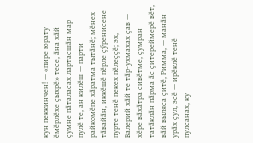кун пеккинчен! — «пире юрату ӗмӗрлӗхе ҫыхрӗ» тесе, ӑна хӑй ҫумне пӑталасах лартасшӑн мар пулӗ те, ан килӗш — парти райкомӗпе хӑратма тытӑнӗ; мӗнех тӑвайӑн, иккӗшӗ пӗрле ҫӳренисене пурте тенӗ пекех пӗлеҫҫӗ; эх, Валерий хӑй те тӑр-ухмахах ҫав — хӗре вӑхӑтра сивӗтме, ҫумран татӑклӑн пӑрма ӑс ҫитереймерӗ вӗт, вӑй выляса ҫитӗ, Римма, — манӑн урӑх ҫул, эсӗ — ирӗклӗ тенӗ пулсанах, ку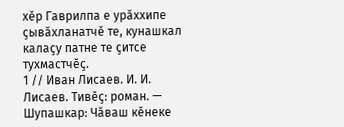хӗр Гаврилпа е урӑххипе ҫывӑхланатчӗ те, кунашкал калаҫу патне те ҫитсе тухмастчӗҫ.
1 // Иван Лисаев. И. И. Лисаев. Тивӗҫ: роман. — Шупашкар: Чӑваш кӗнеке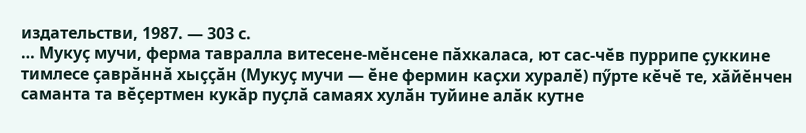издательстви, 1987. — 303 с.
… Мукуҫ мучи, ферма тавралла витесене-мӗнсене пӑхкаласа, ют сас-чӗв пуррипе ҫуккине тимлесе ҫаврӑннӑ хыҫҫӑн (Мукуҫ мучи — ӗне фермин каҫхи хуралӗ) пӳрте кӗчӗ те, хӑйӗнчен саманта та вӗҫертмен кукӑр пуҫлӑ самаях хулӑн туйине алӑк кутне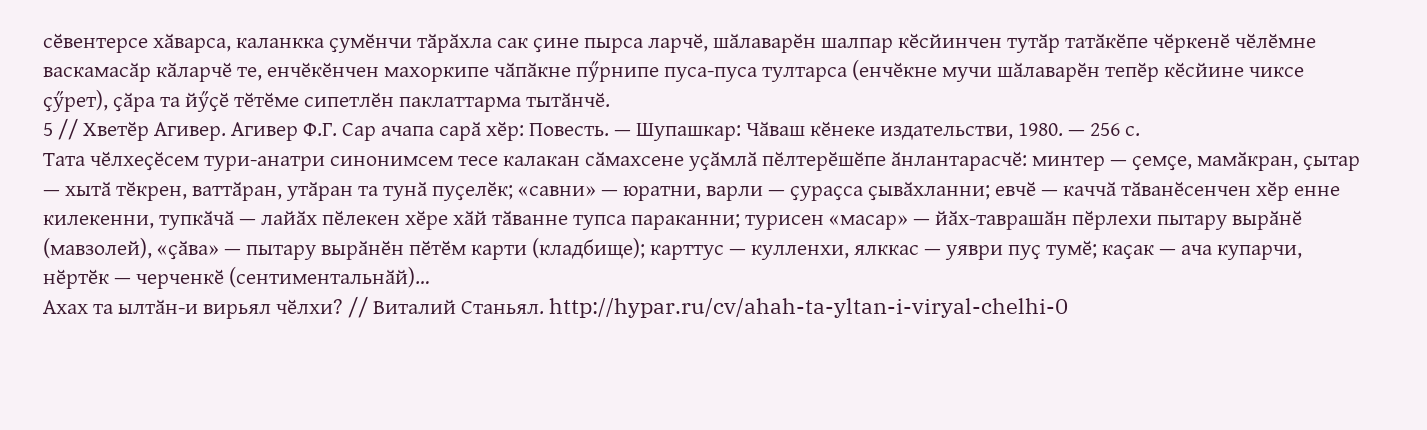сӗвентерсе хӑварса, каланкка ҫумӗнчи тӑрӑхла сак ҫине пырса ларчӗ, шӑлаварӗн шалпар кӗсйинчен тутӑр татӑкӗпе чӗркенӗ чӗлӗмне васкамасӑр кӑларчӗ те, енчӗкӗнчен махоркипе чӑпӑкне пӳрнипе пуса-пуса тултарса (енчӗкне мучи шӑлаварӗн тепӗр кӗсйине чиксе ҫӳрет), ҫӑра та йӳҫӗ тӗтӗме сипетлӗн паклаттарма тытӑнчӗ.
5 // Хветӗр Агивер. Агивер Ф.Г. Сар ачапа сарӑ хӗр: Повесть. — Шупашкар: Чӑваш кӗнеке издательстви, 1980. — 256 с.
Тата чӗлхеҫӗсем тури-анатри синонимсем тесе калакан сӑмахсене уҫӑмлӑ пӗлтерӗшӗпе ӑнлантарасчӗ: минтер — ҫемҫе, мамӑкран, ҫытар — хытӑ тӗкрен, ваттӑран, утӑран та тунӑ пуҫелӗк; «савни» — юратни, варли — ҫураҫса ҫывӑхланни; евчӗ — каччӑ тӑванӗсенчен хӗр енне килекенни, тупкӑчӑ — лайӑх пӗлекен хӗре хӑй тӑванне тупса параканни; турисен «масар» — йӑх-таврашӑн пӗрлехи пытару вырӑнӗ (мавзолей), «ҫӑва» — пытару вырӑнӗн пӗтӗм карти (кладбище); карттус — кулленхи, ялккас — уяври пуҫ тумӗ; каҫак — ача купарчи, нӗртӗк — черченкӗ (сентиментальнӑй)…
Ахах та ылтӑн-и вирьял чӗлхи? // Виталий Станьял. http://hypar.ru/cv/ahah-ta-yltan-i-viryal-chelhi-0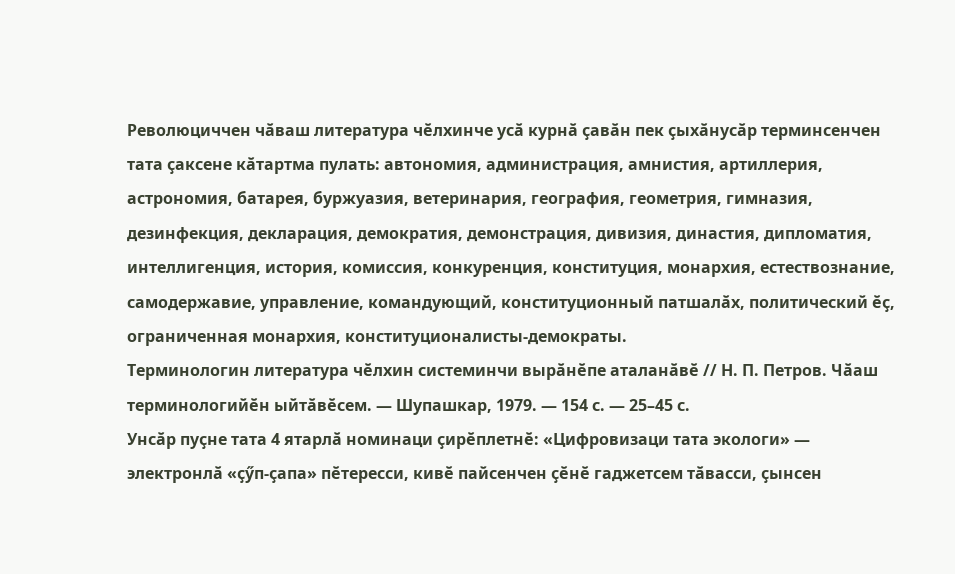Революциччен чӑваш литература чӗлхинче усӑ курнӑ ҫавӑн пек ҫыхӑнусӑр терминсенчен тата ҫаксене кӑтартма пулать: автономия, администрация, амнистия, артиллерия, астрономия, батарея, буржуазия, ветеринария, география, геометрия, гимназия, дезинфекция, декларация, демократия, демонстрация, дивизия, династия, дипломатия, интеллигенция, история, комиссия, конкуренция, конституция, монархия, естествознание, самодержавие, управление, командующий, конституционный патшалӑх, политический ӗҫ, ограниченная монархия, конституционалисты-демократы.
Терминологин литература чӗлхин системинчи вырӑнӗпе аталанӑвӗ // Н. П. Петров. Чӑаш терминологийӗн ыйтӑвӗсем. — Шупашкар, 1979. — 154 с. — 25–45 с.
Унсӑр пуҫне тата 4 ятарлӑ номинаци ҫирӗплетнӗ: «Цифровизаци тата экологи» — электронлӑ «ҫӳп-ҫапа» пӗтересси, кивӗ пайсенчен ҫӗнӗ гаджетсем тӑвасси, ҫынсен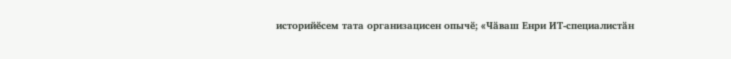историйӗсем тата организацисен опычӗ; «Чӑваш Енри ИТ-специалистӑн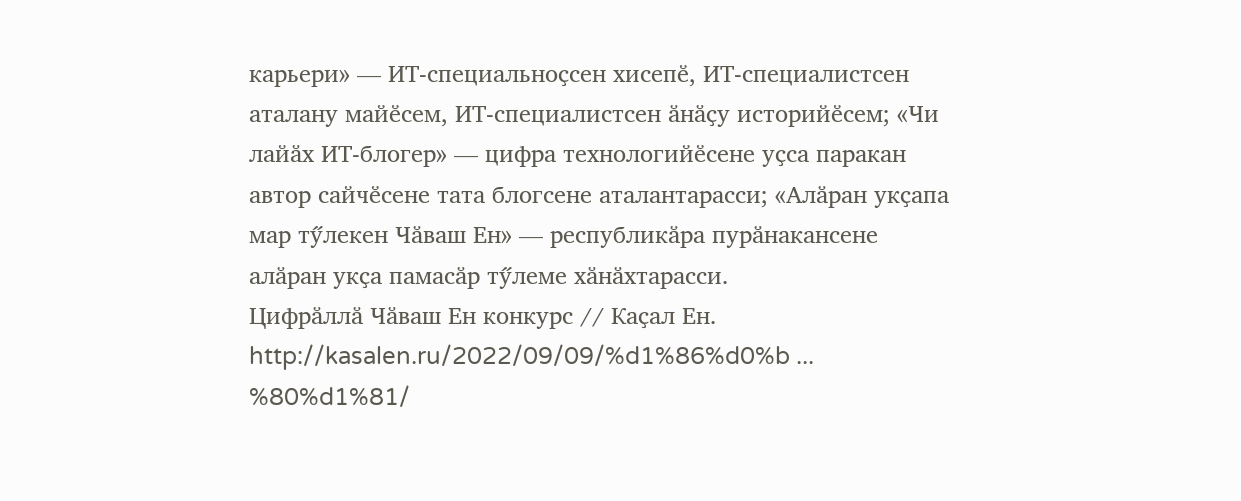карьери» — ИТ-специальноҫсен хисепӗ, ИТ-специалистсен аталану майӗсем, ИТ-специалистсен ӑнӑҫу историйӗсем; «Чи лайӑх ИТ-блогер» — цифра технологийӗсене уҫса паракан автор сайчӗсене тата блогсене аталантарасси; «Алӑран укҫапа мар тӳлекен Чӑваш Ен» — республикӑра пурӑнакансене алӑран укҫа памасӑр тӳлеме хӑнӑхтарасси.
Цифрӑллӑ Чӑваш Ен конкурс // Каҫал Ен. http://kasalen.ru/2022/09/09/%d1%86%d0%b ... %80%d1%81/